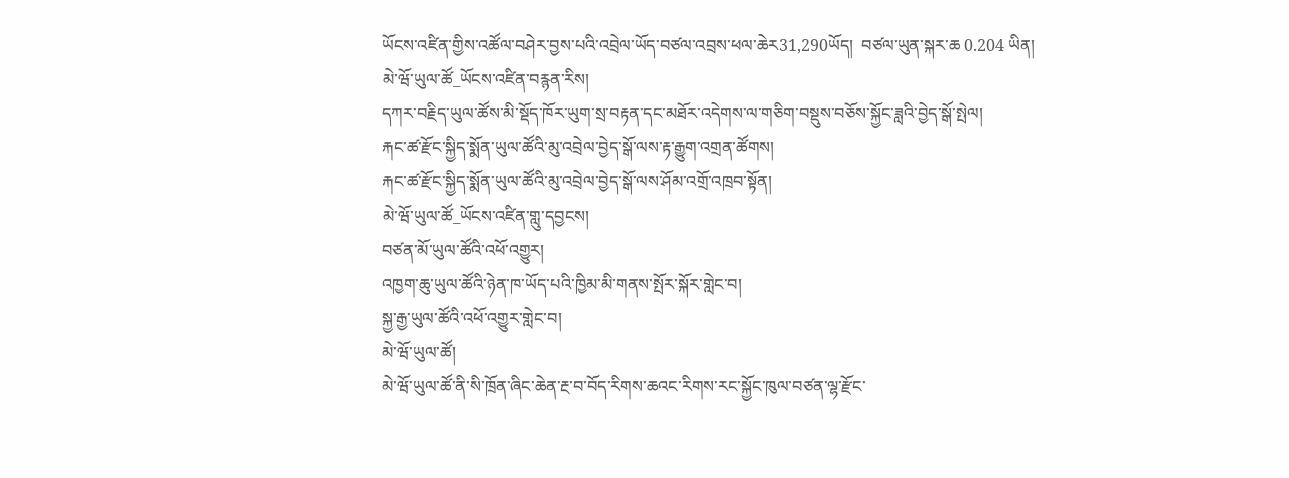ཡོངས་འཛིན་གྱིས་འཚོལ་བཤེར་བྱས་པའི་འབྲེལ་ཡོད་བཙལ་འབྲས་ཕལ་ཆེར31,290ཡོད།  བཙལ་ཡུན་སྐར་ཆ 0.204 ཡིན།
མེ་ཝོ་ཡུལ་ཚོ_ཡོངས་འཛིན་བརྙན་རིས།
དཀར་བརྗིད་ཡུལ་ཚོས་མི་སྡོད་ཁོར་ཡུག་སྲ་བརྟན་དང་མཐོར་འདེགས་ལ་གཅིག་བསྡུས་བཅོས་སྐྱོང་ཟླའི་བྱེད་སྒོ་སྤེལ།
རྐང་ཚ་རྫོང་སྐྱིད་སྨོན་ཡུལ་ཚོའི་མུ་འབྲེལ་བྱེད་སྒོ་ལས་རྟ་རྒྱུག་འགྲན་ཚོགས།
རྐང་ཚ་རྫོང་སྐྱིད་སྨོན་ཡུལ་ཚོའི་མུ་འབྲེལ་བྱེད་སྒོ་ལས་ཤོམ་འགྲོ་འཁྲབ་སྟོན།
མེ་ཝོ་ཡུལ་ཚོ_ཡོངས་འཛིན་གླུ་དབྱངས།
བཙན་མོ་ཡུལ་ཚོའི་འཕོ་འགྱུར།
འཁྱག་ཆུ་ཡུལ་ཚོའི་ཉེན་ཁ་ཡོད་པའི་ཁྱིམ་མི་གནས་སྤོར་སྐོར་གླེང་བ།
སྐྱ་རྒྱ་ཡུལ་ཚོའི་འཕོ་འགྱུར་གླེང་བ།
མེ་ཝོ་ཡུལ་ཚོ།
མེ་ཝོ་ཡུལ་ཚོ་ནི་སི་ཁྲོན་ཞིང་ཆེན་རྔ་བ་བོད་རིགས་ཆའང་རིགས་རང་སྐྱོང་ཁུལ་བཙན་ལྷ་རྫོང་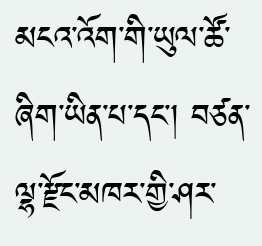མངའ་འོག་གི་ཡུལ་ཚོ་ཞིག་ཡིན་པ་དང་། བཙན་ལྷ་རྫོང་མཁར་གྱི་ཤར་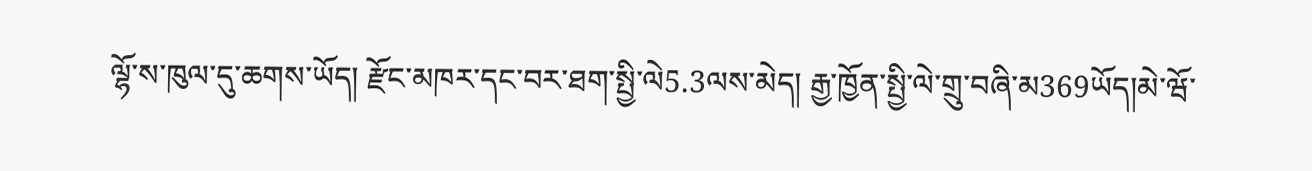ལྷོ་ས་ཁུལ་དུ་ཆགས་ཡོད། རྫོང་མཁར་དང་བར་ཐག་སྤྱི་ལེ5.3ལས་མེད། རྒྱ་ཁྱོན་སྤྱི་ལེ་གྲུ་བཞི་མ369ཡོད།མེ་ཝོ་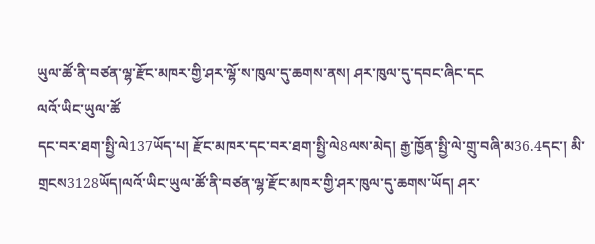ཡུལ་ཚོ་ནི་བཙན་ལྷ་རྫོང་མཁར་གྱི་ཤར་ལྷོ་ས་ཁུལ་དུ་ཆགས་ནས། ཤར་ཁུལ་དུ་དབང་ཞིང་དང
ལའོ་ཡིང་ཡུལ་ཚོ
དང་བར་ཐག་སྤྱི་ལེ137ཡོད་པ། རྫོང་མཁར་དང་བར་ཐག་སྤྱི་ལེ8ལས་མེད། རྒྱ་ཁྱོན་སྤྱི་ལེ་གྲུ་བཞི་མ36.4དང་། མི་གྲངས3128ཡོད།ལའོ་ཡིང་ཡུལ་ཚོ་ནི་བཙན་ལྷ་རྫོང་མཁར་གྱི་ཤར་ཁུལ་དུ་ཆགས་ཡོད། ཤར་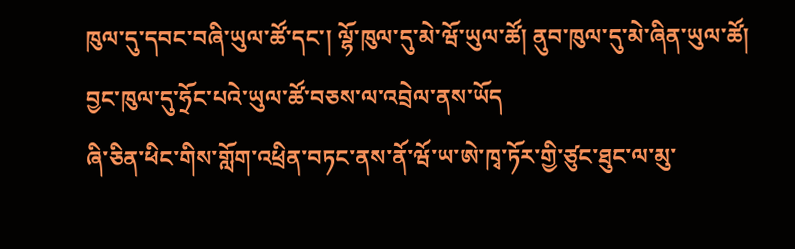ཁུལ་དུ་དབང་བཞི་ཡུལ་ཚོ་དང་། ལྷོ་ཁུལ་དུ་མེ་ཝོ་ཡུལ་ཚོ། ནུབ་ཁུལ་དུ་མེ་ཞིན་ཡུལ་ཚོ། བྱང་ཁུལ་དུ་ཧྲོང་པའེ་ཡུལ་ཚོ་བཅས་ལ་འབྲེལ་ནས་ཡོད
ཞི་ཅིན་ཕིང་གིས་གློག་འཕྲིན་བཏང་ནས་ནོ་ཝོ་ཡ་ཨེ་ཁྭ་ཏོར་གྱི་ཙུང་ཐུང་ལ་མུ་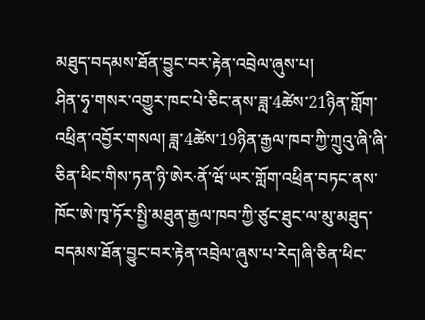མཐུད་བདམས་ཐོན་བྱུང་བར་རྟེན་འབྲེལ་ཞུས་པ།
ཤིན་ཧྭ་གསར་འགྱུར་ཁང་པེ་ཅིང་ནས་ཟླ་4ཚེས་21ཉིན་གློག་འཕྲིན་འབྱོར་གསལ། ཟླ་4ཚེས་19ཉིན་རྒྱལ་ཁབ་ཀྱི་ཀྲུའུ་ཞི་ཞི་ཅིན་ཕིང་གིས་ཏན་ཉི་ཨེར·ནོ་ཝོ་ཡར་གློག་འཕྲིན་བཏང་ནས་ཁོང་ཨེ་ཁྭ་ཏོར་སྤྱི་མཐུན་རྒྱལ་ཁབ་ཀྱི་ཙུང་ཐུང་ལ་མུ་མཐུད་བདམས་ཐོན་བྱུང་བར་རྟེན་འབྲེལ་ཞུས་པ་རེད།ཞི་ཅིན་ཕིང་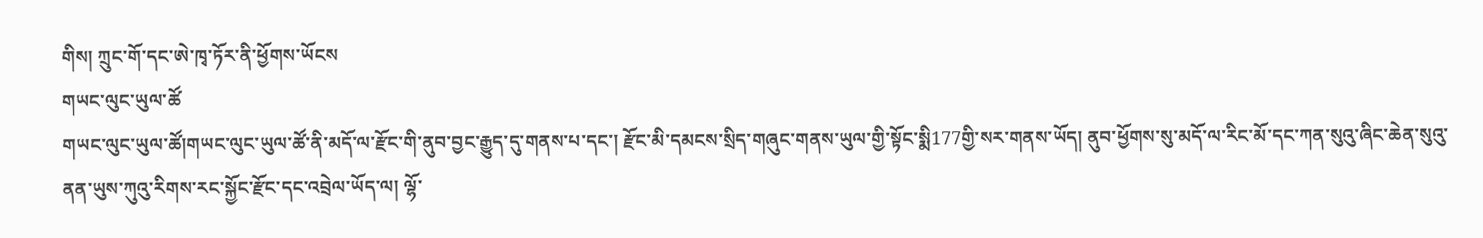གིས། ཀྲུང་གོ་དང་ཨེ་ཁྭ་ཏོར་ནི་ཕྱོགས་ཡོངས
གཡང་ལུང་ཡུལ་ཚོ
གཡང་ལུང་ཡུལ་ཚོ།གཡང་ལུང་ཡུལ་ཚོ་ནི་མདོ་ལ་རྫོང་གི་ནུབ་བྱང་རྒྱུད་དུ་གནས་པ་དང་། རྫོང་མི་དམངས་སྲིད་གཞུང་གནས་ཡུལ་གྱི་སྟོང་སྨི177གྱི་སར་གནས་ཡོད། ནུབ་ཕྱོགས་སུ་མདོ་ལ་རིང་མོ་དང་ཀན་སུའུ་ཞིང་ཆེན་སུའུ་ནན་ཡུས་ཀུའུ་རིགས་རང་སྐྱོང་རྫོང་དང་འབྲེལ་ཡོད་ལ། ལྷོ་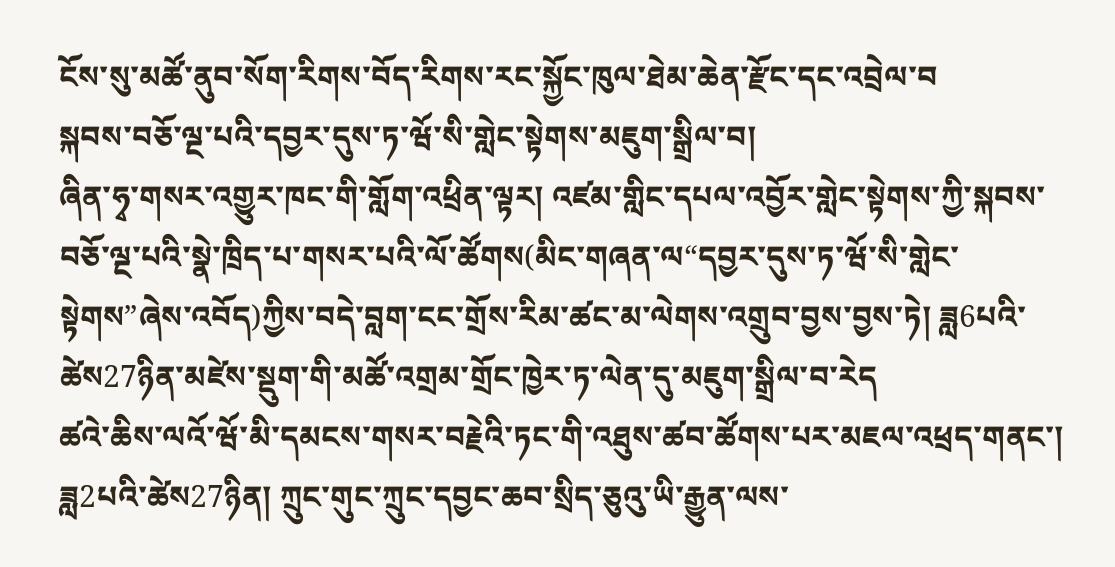ངོས་སུ་མཚོ་ནུབ་སོག་རིགས་བོད་རིགས་རང་སྐྱོང་ཁུལ་ཐེམ་ཆེན་རྫོང་དང་འབྲེལ་བ
སྐབས་བཅོ་ལྔ་པའི་དབྱར་དུས་ཏ་ཝོ་སི་གླེང་སྟེགས་མཇུག་སྒྲིལ་བ།
ཞིན་ཧྭ་གསར་འགྱུར་ཁང་གི་གློག་འཕྲིན་ལྟར། འཛམ་གླིང་དཔལ་འབྱོར་གླེང་སྟེགས་ཀྱི་སྐབས་བཅོ་ལྔ་པའི་སྣེ་ཁྲིད་པ་གསར་པའི་ལོ་ཚོགས(མིང་གཞན་ལ“དབྱར་དུས་ཏ་ཝོ་སི་གླེང་སྟེགས”ཞེས་འབོད)ཀྱིས་བདེ་བླག་ངང་གྲོས་རིམ་ཚང་མ་ལེགས་འགྲུབ་བྱས་བྱས་ཏེ། ཟླ6པའི་ཚེས27ཉིན་མཛེས་སྡུག་གི་མཚོ་འགྲམ་གྲོང་ཁྱེར་ཏ་ལེན་དུ་མཇུག་སྒྲིལ་བ་རེད
ཚའེ་ཆིས་ལའོ་ཝོ་མི་དམངས་གསར་བརྗེའི་ཏང་གི་འཐུས་ཚབ་ཚོགས་པར་མཇལ་འཕྲད་གནང་།
ཟླ2པའི་ཚེས27ཉིན། ཀྲུང་གུང་ཀྲུང་དབྱང་ཆབ་སྲིད་ཅུའུ་ཡི་རྒྱུན་ལས་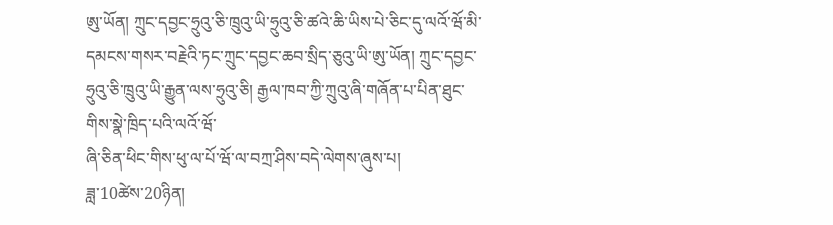ཨུ་ཡོན། ཀྲུང་དབྱང་ཧྲུའུ་ཅི་ཁྲུའུ་ཡི་ཧྲུའུ་ཅི་ཚའེ་ཆི་ཡིས་པེ་ཅིང་དུ་ལའོ་ཝོ་མི་དམངས་གསར་བརྗེའི་ཏང་ཀྲུང་དབྱང་ཆབ་སྲིད་ཅུའུ་ཡི་ཨུ་ཡོན། ཀྲུང་དབྱང་ཧྲུའུ་ཅི་ཁྲུའུ་ཡི་རྒྱུན་ལས་ཧྲུའུ་ཅི། རྒྱལ་ཁབ་ཀྱི་ཀྲུའུ་ཞི་གཞོན་པ་པིན་ཐུང་གིས་སྣེ་ཁྲིད་པའི་ལའོ་ཝོ་
ཞི་ཅིན་ཕིང་གིས་ཕུ་ལ་པོ་ཝོ་ལ་བཀྲ་ཤིས་བདེ་ལེགས་ཞུས་པ།
ཟླ་10ཚེས་20ཉིན།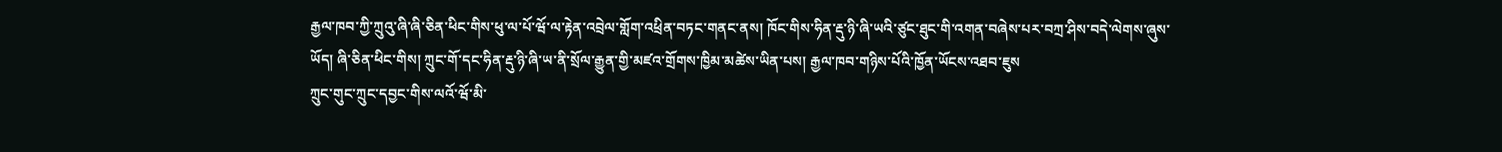རྒྱལ་ཁབ་ཀྱི་ཀྲུའུ་ཞི་ཞི་ཅིན་ཕིང་གིས་ཕུ་ལ་པོ་ཝོ་ལ་རྟེན་འབྲེལ་གློག་འཕྲིན་བཏང་གནང་ནས། ཁོང་གིས་ཧིན་རྡུ་ཉི་ཞི་ཡའི་ཙུང་ཐུང་གི་འགན་བཞེས་པར་བཀྲ་ཤིས་བདེ་ལེགས་ཞུས་ཡོད། ཞི་ཅིན་ཕིང་གིས། ཀྲུང་གོ་དང་ཧིན་རྡུ་ཉི་ཞི་ཡ་ནི་སྲོལ་རྒྱུན་གྱི་མཛའ་གྲོགས་ཁྱིམ་མཚེས་ཡིན་པས། རྒྱལ་ཁབ་གཉིས་པོའི་ཁྱོན་ཡོངས་འཐབ་ཇུས
ཀྲུང་གུང་ཀྲུང་དབྱང་གིས་ལའོ་ཝོ་མི་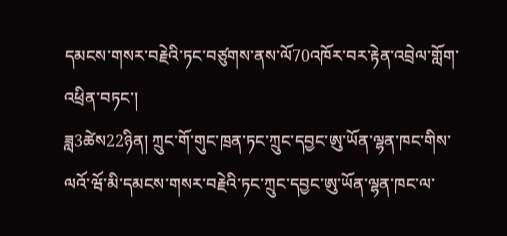དམངས་གསར་བརྗེའི་ཏང་བཙུགས་ནས་ལོ70འཁོར་བར་རྟེན་འབྲེལ་གློག་འཕྲིན་བཏང་།
ཟླ3ཚེས22ཉིན། ཀྲུང་གོ་གུང་ཁྲན་ཏང་ཀྲུང་དབྱང་ཨུ་ཡོན་ལྷན་ཁང་གིས་ལའོ་ཝོ་མི་དམངས་གསར་བརྗེའི་ཏང་ཀྲུང་དབྱང་ཨུ་ཡོན་ལྷན་ཁང་ལ་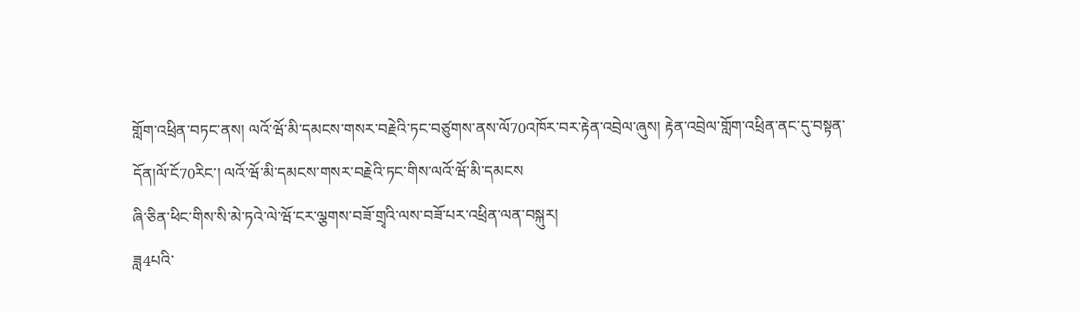གློག་འཕྲིན་བཏང་ནས། ལའོ་ཝོ་མི་དམངས་གསར་བརྗེའི་ཏང་བཙུགས་ནས་ལོ70འཁོར་བར་རྟེན་འབྲེལ་ཞུས། རྟེན་འབྲེལ་གློག་འཕྲིན་ནང་དུ་བསྟན་དོན།ལོ་ངོ70རིང་། ལའོ་ཝོ་མི་དམངས་གསར་བརྗེའི་ཏང་གིས་ལའོ་ཝོ་མི་དམངས
ཞི་ཅིན་ཕིང་གིས་སི་མེ་ཏའེ་ལེ་ཝོ་ངར་ལྕགས་བཟོ་གྲྭའི་ལས་བཟོ་པར་འཕྲིན་ལན་བསྐུར།
ཟླ4པའི་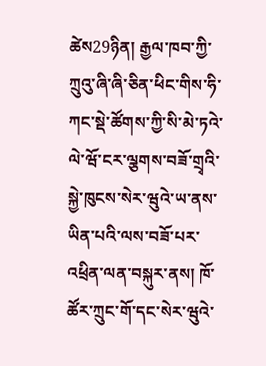ཚེས29ཉིན། རྒྱལ་ཁབ་ཀྱི་ཀྲུའུ་ཞི་ཞི་ཅིན་ཕིང་གིས་ཧི་ཀང་སྡེ་ཚོགས་ཀྱི་སི་མེ་ཏའེ་ལེ་ཝོ་ངར་ལྕགས་བཟོ་གྲྭའི་སྐྱེ་ཁུངས་སེར་ཝུའེ་ཡ་ནས་ཡིན་པའི་ལས་བཟོ་པར་འཕྲིན་ལན་བསྐུར་ནས། ཁོ་ཚོར་ཀྲུང་གོ་དང་སེར་ཝུའེ་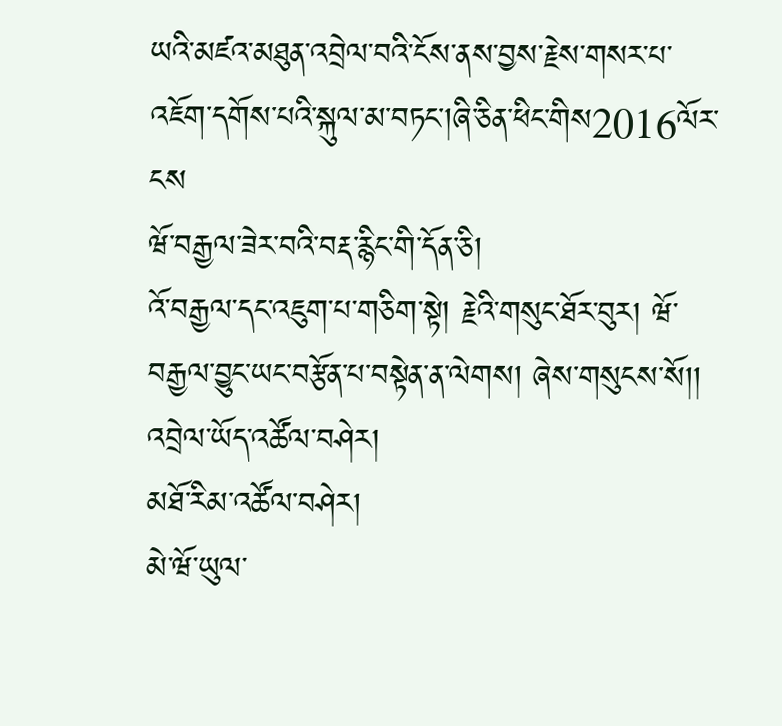ཡའི་མཛའ་མཐུན་འབྲེལ་བའི་ངོས་ནས་བྱས་རྗེས་གསར་པ་འཇོག་དགོས་པའི་སྐུལ་མ་བཏང་།ཞི་ཅིན་ཕིང་གིས2016ལོར་ངས
ཝོ་བརྒྱལ་ཟེར་བའི་བརྡ་རྙིང་གི་དོན་ཅི།
འོ་བརྒྱལ་དང་འཇུག་པ་གཅིག་སྟེ། རྗེའི་གསུང་ཐོར་བུར། ཝོ་བརྒྱལ་བྱུང་ཡང་བརྩོན་པ་བསྟེན་ན་ལེགས། ཞེས་གསུངས་སོ།།
འབྲེལ་ཡོད་འཚོལ་བཤེར།
མཐོ་རིམ་འཚོལ་བཤེར།
མེ་ཝོ་ཡུལ་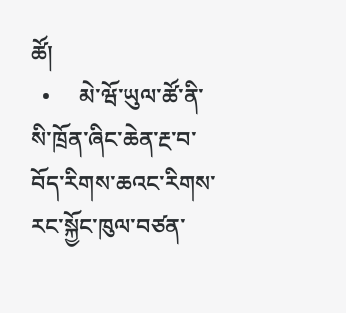ཚོ།
  •     མེ་ཝོ་ཡུལ་ཚོ་ནི་སི་ཁྲོན་ཞིང་ཆེན་རྔ་བ་བོད་རིགས་ཆའང་རིགས་རང་སྐྱོང་ཁུལ་བཙན་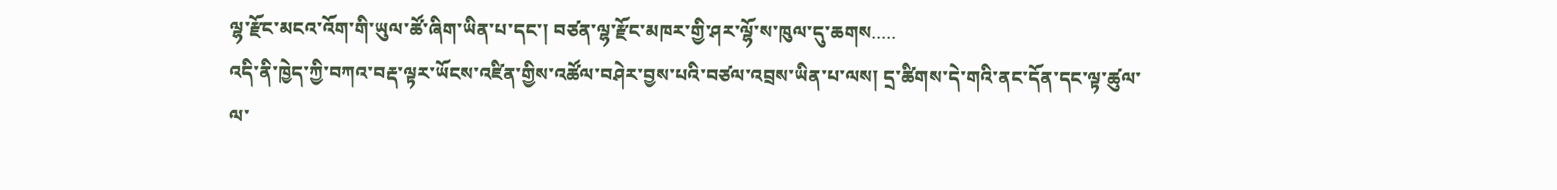ལྷ་རྫོང་མངའ་འོག་གི་ཡུལ་ཚོ་ཞིག་ཡིན་པ་དང་། བཙན་ལྷ་རྫོང་མཁར་གྱི་ཤར་ལྷོ་ས་ཁུལ་དུ་ཆགས.....
འདི་ནི་ཁྱེད་ཀྱི་བཀའ་བརྡ་ལྟར་ཡོངས་འཛིན་གྱིས་འཚོལ་བཤེར་བྱས་པའི་བཙལ་འབྲས་ཡིན་པ་ལས། དྲ་ཚིགས་དེ་གའི་ནང་དོན་དང་ལྟ་ཚུལ་ལ་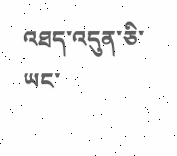འཐད་འདུན་ཅི་ཡང་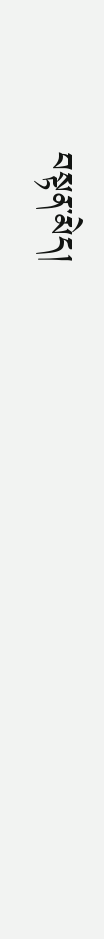བསྟན་མེད།